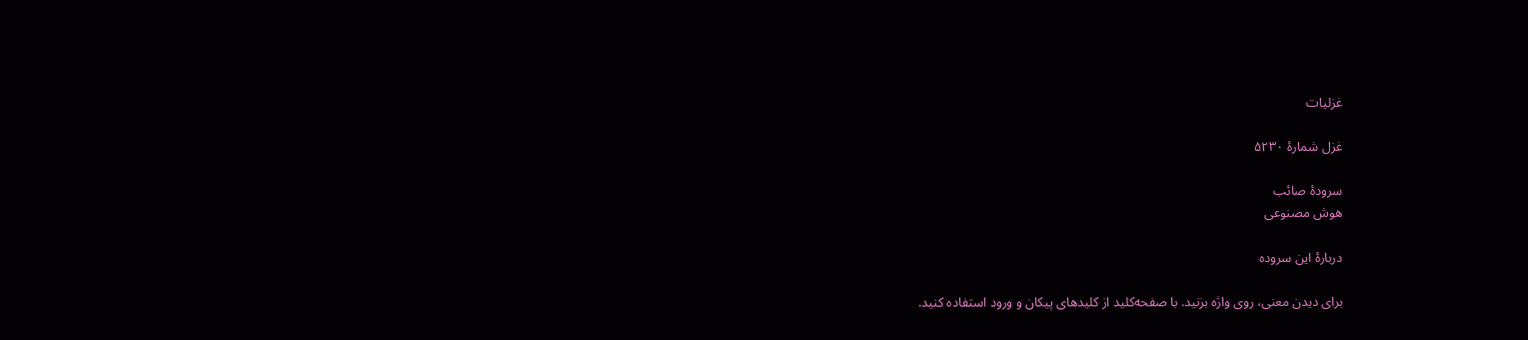غزلیات

غزل شمارهٔ ۵۲۳۰

سرودهٔ صائب
هوش مصنوعی

دربارهٔ این سروده

برای دیدن معنی، روی واژه بزنید. با صفحه‌کلید از کلیدهای پیکان و ورود استفاده کنید.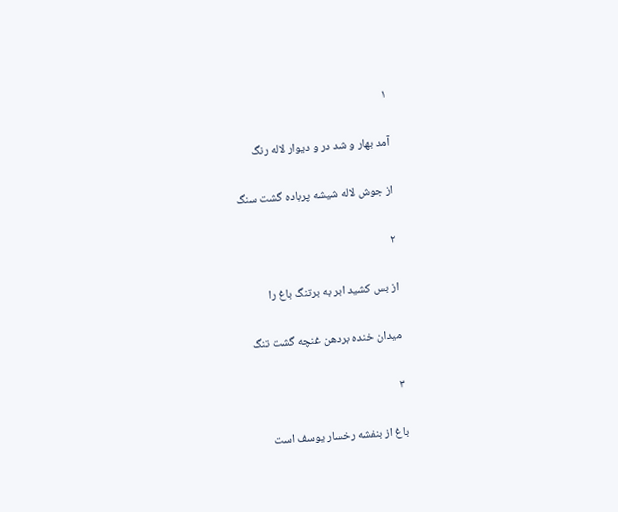۱

آمد بهار و شد در و دیوار لاله رنگ

از جوش لاله شیشه پرباده گشت سنگ

۲

از بس کشید ابر به برتنگ باغ را

میدان خنده بردهن غنچه گشت تنگ

۳

باغ از بنفشه رخسار یوسف است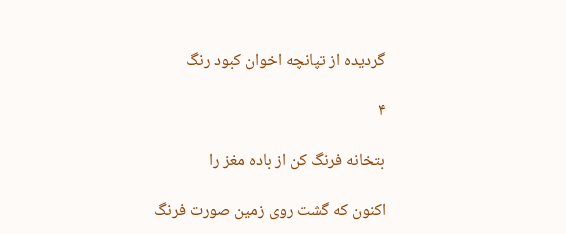گردیده از تپانچه اخوان کبود رنگ

۴

بتخانه فرنگ کن از باده مغز را

اکنون که گشت روی زمین صورت فرنگ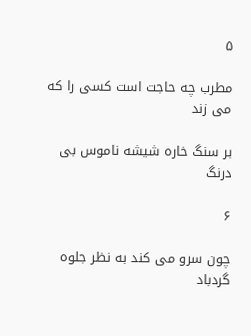۵

مطرب چه حاجت است کسی را که می زند

بر سنگ خاره شیشه ناموس بی درنگ

۶

چون سرو می کند به نظر جلوه گردباد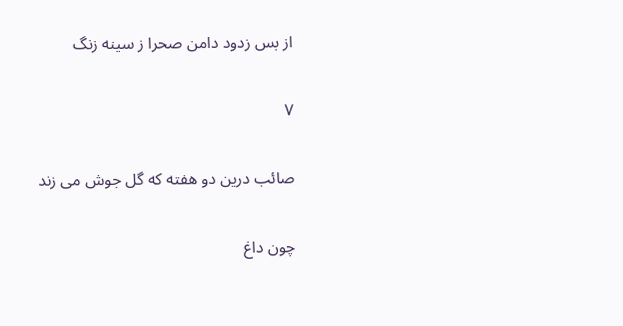از بس زدود دامن صحرا ز سینه زنگ

۷

صائب درین دو هفته که گل جوش می زند

چون داغ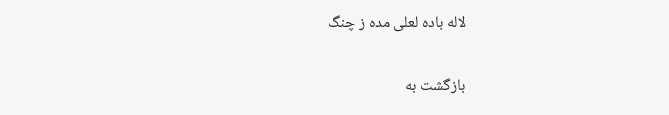لاله باده لعلی مده ز چنگ

بازگشت به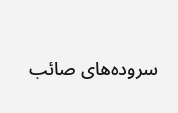سروده‌های صائب